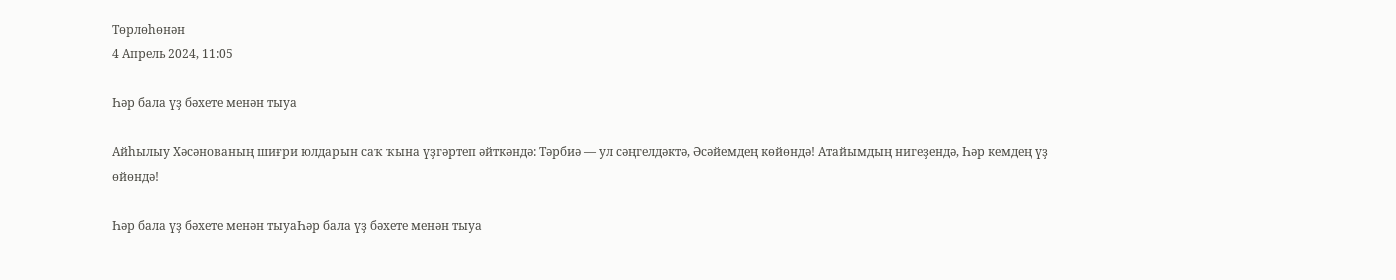Төрлөһөнән
4 Апрель 2024, 11:05

Һәр бала үҙ бәхете менән тыуа

Айһылыу Хәсәнованың шиғри юлдарын саҡ ҡына үҙгәртеп әйткәндә: Тәрбиә — ул сәңгелдәктә, Әсәйемдең көйөндә! Атайымдың нигеҙендә, Һәр кемдең үҙ өйөндә!

Һәр бала үҙ бәхете менән тыуаҺәр бала үҙ бәхете менән тыуа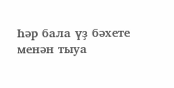Һәр бала үҙ бәхете менән тыуа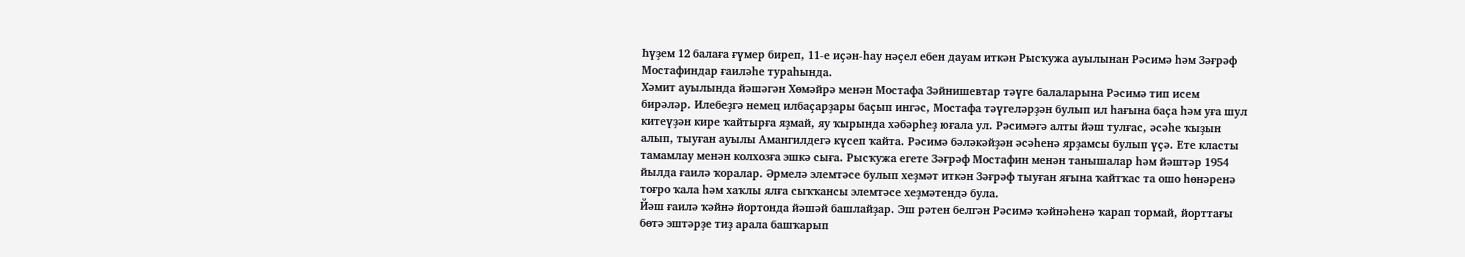Һүҙем 12 балаға ғүмер биреп, 11-е иҫән-һау нәҫел ебен дауам иткән Рысҡужа ауылынан Рәсимә һәм Зәғрәф Мостафиндар ғаиләһе тураһында.
Хәмит ауылында йәшәгән Хөмәйрә менән Мостафа Зәйнишевтар тәүге балаларына Рәсимә тип исем бирәләр. Илебеҙгә немец илбаҫарҙары баҫып ингәс, Мостафа тәүгеләрҙән булып ил һағына баҫа һәм уға шул китеүҙән кире ҡайтырға яҙмай, яу ҡырында хәбәрһеҙ юғала ул. Рәсимәгә алты йәш тулғас, әсәһе ҡыҙын алып, тыуған ауылы Амангилдегә күсеп ҡайта. Рәсимә бәләкәйҙән әсәһенә ярҙамсы булып үҫә. Ете класты тамамлау менән колхозға эшкә сыға. Рысҡужа егете Зәғрәф Мостафин менән танышалар һәм йәштәр 1954 йылда ғаилә ҡоралар. Әрмелә элемтәсе булып хеҙмәт иткән Зәғрәф тыуған яғына ҡайтҡас та ошо һөнәренә тоғро ҡала һәм хаҡлы ялға сыҡҡансы элемтәсе хеҙмәтендә була.
Йәш ғаилә ҡәйнә йортонда йәшәй башлайҙар. Эш рәтен белгән Рәсимә ҡәйнәһенә ҡарап тормай, йорттағы бөтә эштәрҙе тиҙ арала башҡарып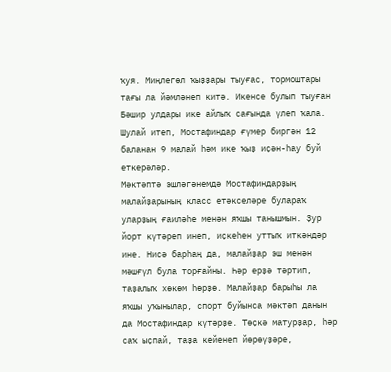ҡуя. Миңлегөл ҡыҙҙары тыуғас, тормоштары тағы ла йәмләнеп китә. Икенсе булып тыуған Бәшир улдары ике айлыҡ сағында үлеп ҡала. Шулай итеп, Мостафиндар ғүмер биргән 12 баланан 9 малай һәм ике ҡыҙ иҫән-һау буй еткерәләр.
Мәктәптә эшләгәнемдә Мостафиндарҙың малайҙарының класс етәкселәре булараҡ уларҙың ғаиләһе менән яҡшы танышмын. Ҙур йорт күтәреп инеп, иҫкеһен уттыҡ иткәндәр ине. Нисә барһаң да, малайҙар эш менән мәшғүл була торғайны. Һәр ерҙә тәртип, таҙалыҡ хөкөм һөрҙө. Малайҙар барыһы ла яҡшы уҡынылар, спорт буйынса мәктәп данын да Мостафиндар күтәрҙе. Төҫкә матурҙар, һәр саҡ ыҫпай, таҙа кейенеп йөрөүҙәре,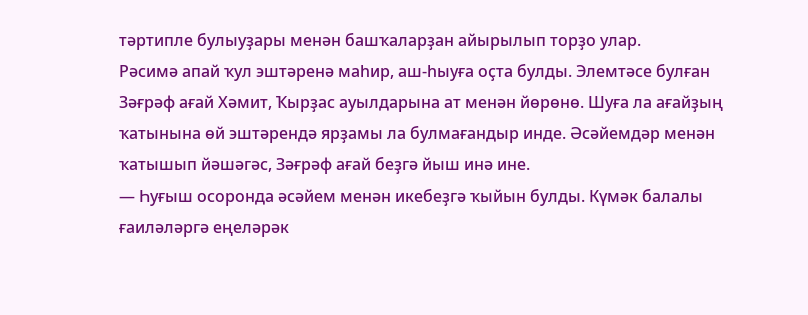тәртипле булыуҙары менән башҡаларҙан айырылып торҙо улар.
Рәсимә апай ҡул эштәренә маһир, аш-һыуға оҫта булды. Элемтәсе булған Зәғрәф ағай Хәмит, Ҡырҙас ауылдарына ат менән йөрөнө. Шуға ла ағайҙың ҡатынына өй эштәрендә ярҙамы ла булмағандыр инде. Әсәйемдәр менән ҡатышып йәшәгәс, Зәғрәф ағай беҙгә йыш инә ине.
— Һуғыш осоронда әсәйем менән икебеҙгә ҡыйын булды. Күмәк балалы ғаиләләргә еңеләрәк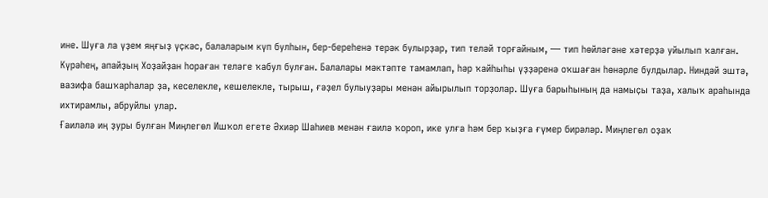ине. Шуға ла үҙем яңғыҙ үҫкәс, балаларым күп булһын, бер-береһенә терәк булырҙар, тип теләй торғайным, — тип һөйләгәне хәтерҙә уйылып ҡалған.
Күрәһең, апайҙың Хоҙайҙан һораған теләге ҡабул булған. Балалары мәктәпте тамамлап, һәр ҡайһыһы үҙҙәренә оҡшаған һөнәрле булдылар. Ниндәй эштә, вазифа башҡарһалар ҙа, кеселекле, кешелекле, тырыш, ғәҙел булыуҙары менән айырылып торҙолар. Шуға барыһының да намыҫы таҙа, халыҡ араһында ихтирамлы, абруйлы улар.
Ғаиләлә иң ҙуры булған Миңлегөл Ишҡол егете Әхиәр Шаһиев менән ғаилә ҡороп, ике улға һәм бер ҡыҙға ғүмер бирәләр. Миңлегөл оҙаҡ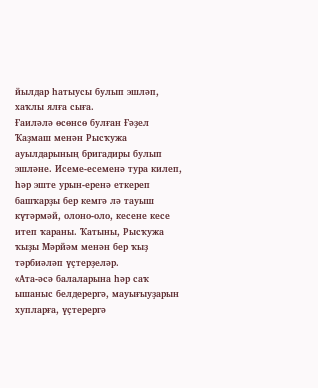йылдар һатыусы булып эшләп, хаҡлы ялға сыға.
Ғаиләлә өсөнсө булған Ғәҙел Ҡаҙмаш менән Рысҡужа ауылдарының бригадиры булып эшләне. Исеме-есеменә тура килеп, һәр эште урын-еренә еткереп башҡарҙы бер кемгә лә тауыш күтәрмәй, олоно-оло, кесене кесе итеп ҡараны. Ҡатыны, Рысҡужа ҡыҙы Мәрйәм менән бер ҡыҙ тәрбиәләп үҫтерҙеләр.
«Ата-әсә балаларына һәр саҡ ышаныс белдерергә, мауығыуҙарын хупларға, үҫтерергә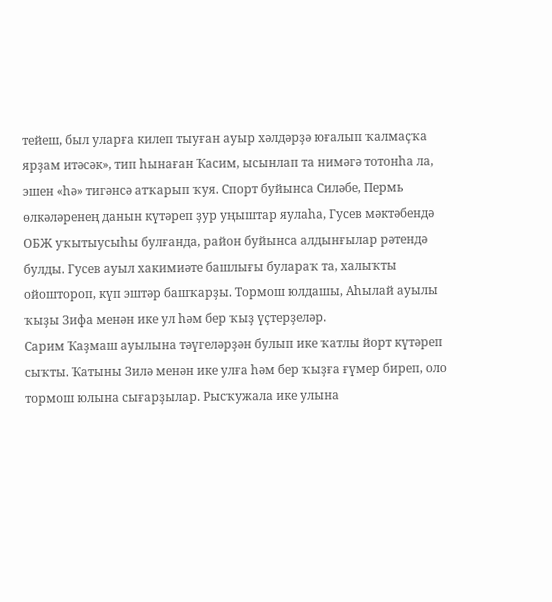тейеш, был уларға килеп тыуған ауыр хәлдәрҙә юғалып ҡалмаҫҡа ярҙам итәсәк», тип һынаған Ҡасим, ысынлап та нимәгә тотонһа ла, эшен «һә» тигәнсә атҡарып ҡуя. Спорт буйынса Силәбе, Пермь өлкәләренең данын күтәреп ҙур уңыштар яулаһа, Гусев мәктәбендә ОБЖ уҡытыусыһы булғанда, район буйынса алдынғылар рәтендә булды. Гусев ауыл хакимиәте башлығы булараҡ та, халыҡты ойоштороп, күп эштәр башҡарҙы. Тормош юлдашы, Аһылай ауылы ҡыҙы Зифа менән ике ул һәм бер ҡыҙ үҫтерҙеләр.
Сарим Ҡаҙмаш ауылына тәүгеләрҙән булып ике ҡатлы йорт күтәреп сыҡты. Ҡатыны Зилә менән ике улға һәм бер ҡыҙға ғүмер биреп, оло тормош юлына сығарҙылар. Рысҡужала ике улына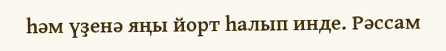һәм үҙенә яңы йорт һалып инде. Рәссам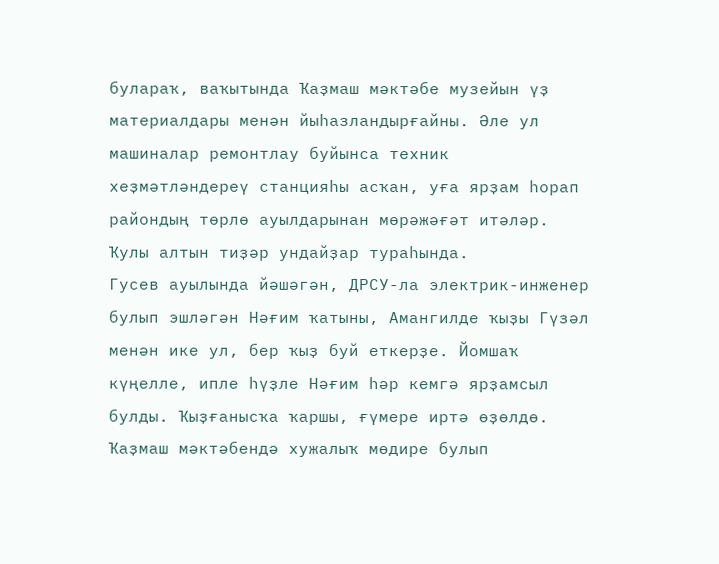булараҡ, ваҡытында Ҡаҙмаш мәктәбе музейын үҙ материалдары менән йыһазландырғайны. Әле ул машиналар ремонтлау буйынса техник хеҙмәтләндереү станцияһы асҡан, уға ярҙам һорап райондың төрлө ауылдарынан мөрәжәғәт итәләр. Ҡулы алтын тиҙәр ундайҙар тураһында.
Гусев ауылында йәшәгән, ДРСУ-ла электрик-инженер булып эшләгән Нәғим ҡатыны, Амангилде ҡыҙы Гүзәл менән ике ул, бер ҡыҙ буй еткерҙе. Йомшаҡ күңелле, ипле һүҙле Нәғим һәр кемгә ярҙамсыл булды. Ҡыҙғанысҡа ҡаршы, ғүмере иртә өҙөлдө.
Ҡаҙмаш мәктәбендә хужалыҡ мөдире булып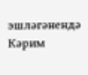эшләгәнендә Кәрим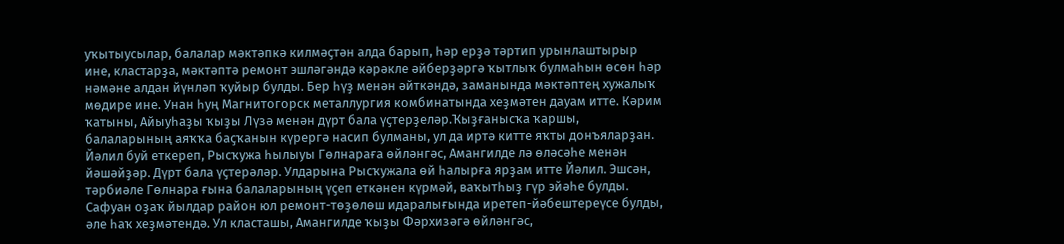уҡытыусылар, балалар мәктәпкә килмәҫтән алда барып, һәр ерҙә тәртип урынлаштырыр ине, кластарҙа, мәктәптә ремонт эшләгәндә кәрәкле әйберҙәргә ҡытлыҡ булмаһын өсөн һәр нәмәне алдан йүнләп ҡуйыр булды. Бер һүҙ менән әйткәндә, заманында мәктәптең хужалыҡ мөдире ине. Унан һуң Магнитогорск металлургия комбинатында хеҙмәтен дауам итте. Кәрим ҡатыны, Айыуһаҙы ҡыҙы Лүзә менән дүрт бала үҫтерҙеләр.Ҡыҙғанысҡа ҡаршы, балаларының аяҡҡа баҫҡанын күрергә насип булманы, ул да иртә китте яҡты донъяларҙан.
Йәлил буй еткереп, Рысҡужа һылыуы Гөлнараға өйләнгәс, Амангилде лә өләсәһе менән йәшәйҙәр. Дүрт бала үҫтерәләр. Улдарына Рысҡужала өй һалырға ярҙам итте Йәлил. Эшсән, тәрбиәле Гөлнара ғына балаларының үҫеп еткәнен күрмәй, ваҡытһыҙ гүр эйәһе булды.
Сафуан оҙаҡ йылдар район юл ремонт-төҙөлөш идаралығында иретеп-йәбештереүсе булды, әле һаҡ хеҙмәтендә. Ул класташы, Амангилде ҡыҙы Фәрхизәгә өйләнгәс,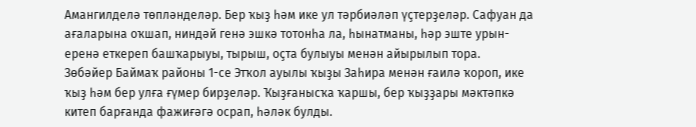Амангилделә төпләнделәр. Бер ҡыҙ һәм ике ул тәрбиәләп үҫтерҙеләр. Сафуан да ағаларына оҡшап, ниндәй генә эшкә тотонһа ла, һынатманы, һәр эште урын-еренә еткереп башҡарыуы, тырыш, оҫта булыуы менән айырылып тора.
Зөбәйер Баймаҡ районы 1-се Этҡол ауылы ҡыҙы Заһира менән ғаилә ҡороп, ике ҡыҙ һәм бер улға ғүмер бирҙеләр. Ҡыҙғанысҡа ҡаршы, бер ҡыҙҙары мәктәпкә китеп барғанда фажиғәгә осрап, һәләк булды.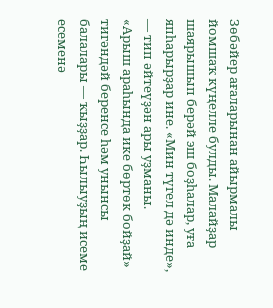Зөбәйер ағаларынан айырмалы йомшаҡ күңелле булды. Малайҙар шаярышып берәй эш боҙһалар, уға япһарырҙар ине. «Мин түгел дә инде», — тип әйтеүҙән ары уҙманы.
«Арыш араһында ике бөртөк бойҙай» тигәндәй беренсе һәм унынсы балалары — ҡыҙҙар. Һылыуҙың исеме есеменә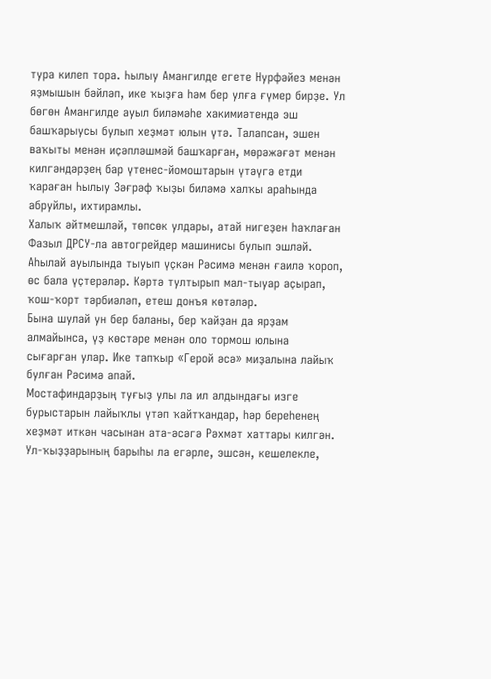тура килеп тора. Һылыу Амангилде егете Нурфәйез менән яҙмышын бәйләп, ике ҡыҙға һәм бер улға ғүмер бирҙе. Ул бөгөн Амангилде ауыл биләмәһе хакимиәтендә эш башҡарыусы булып хеҙмәт юлын үтә. Талапсан, эшен ваҡыты менән иҫәпләшмәй башҡарған, мөрәжәғәт менән килгәндәрҙең бар үтенес-йомоштарын үтәүгә етди ҡараған Һылыу Зәғрәф ҡыҙы биләмә халҡы араһында абруйлы, ихтирамлы.
Халыҡ әйтмешләй, төпсөк улдары, атай нигеҙен һаҡлаған Фазыл ДРСУ-ла автогрейдер машинисы булып эшләй. Аһылай ауылында тыуып үҫкән Рәсимә менән ғаилә ҡороп, өс бала үҫтерәләр. Кәртә тултырып мал-тыуар аҫырап, ҡош-ҡорт тәрбиәләп, етеш донъя көтәләр.
Бына шулай ун бер баланы, бер ҡайҙан да ярҙам алмайынса, үҙ көстәре менән оло тормош юлына сығарған улар. Ике тапҡыр «Герой әсә» миҙалына лайыҡ булған Рәсимә апай.
Мостафиндарҙың туғыҙ улы ла ил алдындағы изге бурыстарын лайыҡлы үтәп ҡайтҡандар, һәр береһенең хеҙмәт иткән часынан ата-әсәгә Рәхмәт хаттары килгән. Ул-ҡыҙҙарының барыһы ла егәрле, эшсән, кешелекле,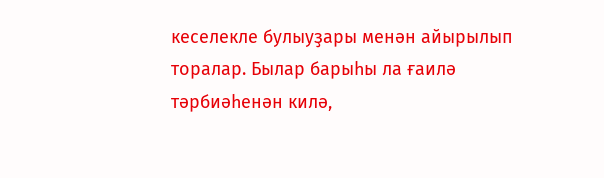кеселекле булыуҙары менән айырылып торалар. Былар барыһы ла ғаилә тәрбиәһенән килә,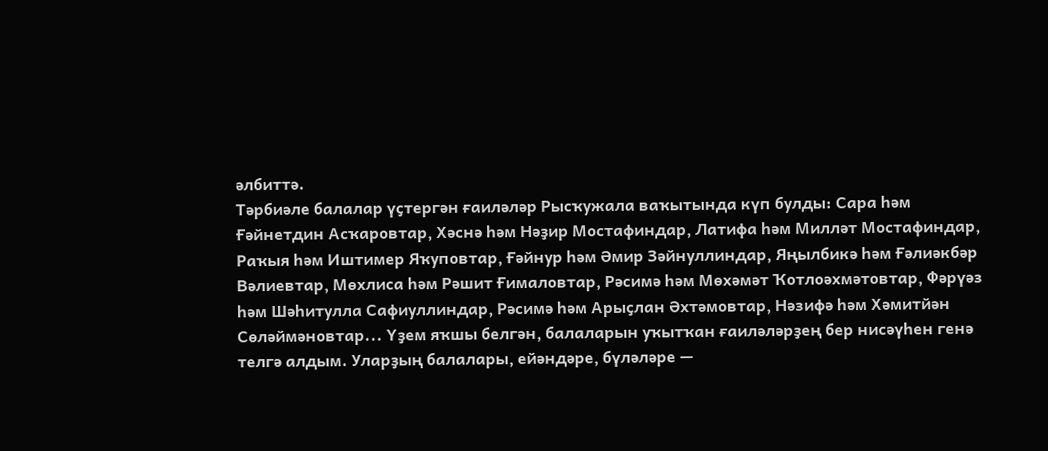әлбиттә.
Тәрбиәле балалар үҫтергән ғаиләләр Рысҡужала ваҡытында күп булды: Сара һәм Ғәйнетдин Асҡаровтар, Хәснә һәм Нәҙир Мостафиндар, Латифа һәм Милләт Мостафиндар, Раҡыя һәм Иштимер Яҡуповтар, Ғәйнур һәм Әмир Зәйнуллиндар, Яңылбикә һәм Ғәлиәкбәр Вәлиевтар, Мөхлиса һәм Рәшит Ғималовтар, Рәсимә һәм Мөхәмәт Ҡотлоәхмәтовтар, Фәрүәз һәм Шәһитулла Сафиуллиндар, Рәсимә һәм Арыҫлан Әхтәмовтар, Нәзифә һәм Хәмитйән Сөләймәновтар... Үҙем яҡшы белгән, балаларын уҡытҡан ғаиләләрҙең бер нисәүһен генә телгә алдым. Уларҙың балалары, ейәндәре, бүләләре —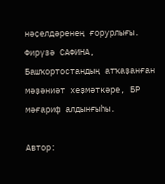нәҫелдәренең ғорурлығы.
Фирүзә САФИНА,
Башҡортостандың атҡаҙанған мәҙәниәт хеҙмәткәре, БР мәғариф алдынғыһы.

Автор: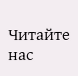Читайте нас